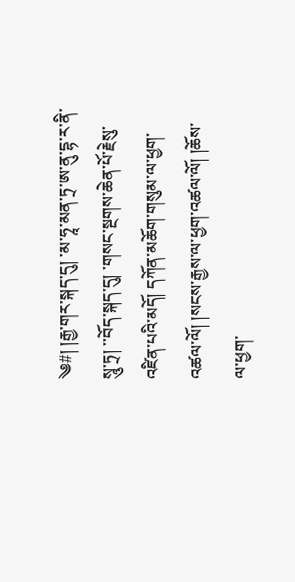༄#། །རྒྱ་གར་སྐད་དུ། ་མ་ཧཱ་མན་ཏྲ་ཨ་ནུ་དྷ་ར་ནི་སཱུ་ཏྲ། ་་བོད་སྐད་དུ། ་གསང་སྔགས་ཆེན་པོ་རྗེསུ་འཛིན་པའི་མདོ། དཀོན་མཆོག་གསུམ་ལ་ཕྱག་འཚལ་ལོ། །སངས་རྒྱས་ལ་ཕྱག་འཚལ་ལོ། །ཆོས་ལ་ཕྱག་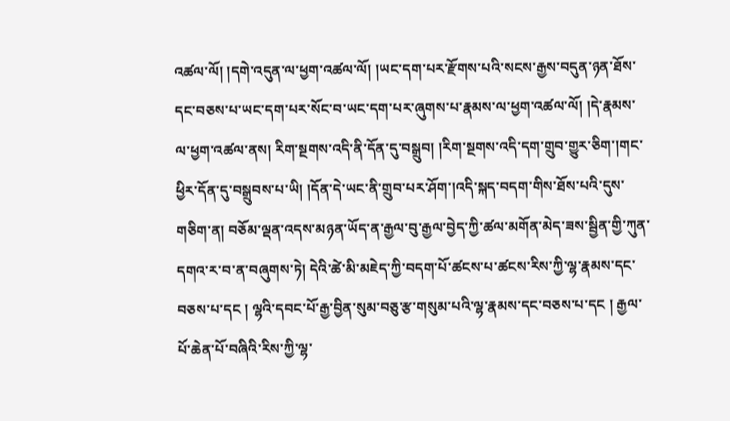འཚལ་ལོ། །དགེ་འདུན་ལ་ཕྱག་འཚལ་ལོ། །ཡང་དག་པར་རྫོགས་པའི་སངས་རྒྱས་བདུན་ཉན་ཐོས་དང་བཅས་པ་ཡང་དག་པར་སོང་བ་ཡང་དག་པར་ཞུགས་པ་རྣམས་ལ་ཕྱག་འཚལ་ལོ། །དེ་རྣམས་ལ་ཕྱག་འཚལ་ནས། རིག་སྔགས་འདི་ནི་དོན་དུ་བསྒྲུབ། །རིག་སྔགས་འདི་དག་གྲུབ་གྱུར་ཅིག་།གང་ཕྱིར་དོན་དུ་བསྒྲུབས་པ་ཡི། །དོན་དེ་ཡང་ནི་གྲུབ་པར་ཤོག་།འདི་སྐད་བདག་གིས་ཐོས་པའི་དུས་གཅིག་ན། བཅོམ་ལྡན་འདས་མཉན་ཡོད་ན་རྒྱལ་བུ་རྒྱལ་བྱེད་ཀྱི་ཚལ་མགོན་མེད་ཟས་སྦྱིན་གྱི་ཀུན་དགའ་ར་བ་ན་བཞུགས་ཏེ། དེའི་ཚེ་མི་མཇེད་ཀྱི་བདག་པོ་ཚངས་པ་ཚངས་རིས་ཀྱི་ལྷ་རྣམས་དང་བཅས་པ་དང ། ལྷའི་དབང་པོ་རྒྱ་བྱིན་སུམ་བཅུ་རྩ་གསུམ་པའི་ལྷ་རྣམས་དང་བཅས་པ་དང ། རྒྱལ་པོ་ཆེན་པོ་བཞིའི་རིས་ཀྱི་ལྷ་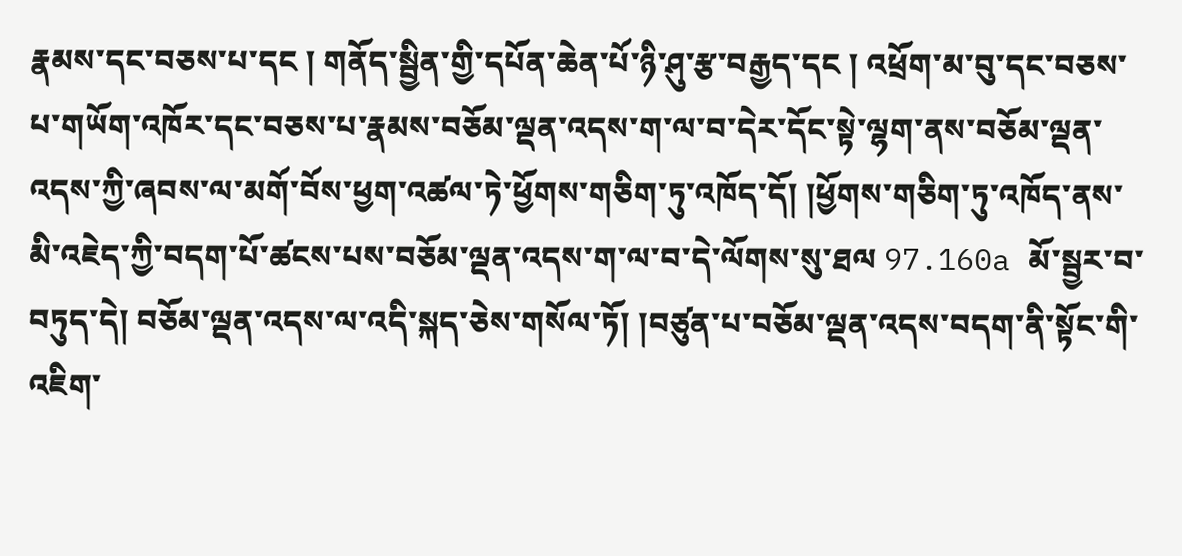རྣམས་དང་བཅས་པ་དང ། གནོད་སྦྱིན་གྱི་དཔོན་ཆེན་པོ་ཉི་ཤུ་རྩ་བརྒྱད་དང ། འཕྲོག་མ་བུ་དང་བཅས་པ་གཡོག་འཁོར་དང་བཅས་པ་རྣམས་བཅོམ་ལྡན་འདས་ག་ལ་བ་དེར་དོང་སྟེ་ལྷག་ནས་བཅོམ་ལྡན་འདས་ཀྱི་ཞབས་ལ་མགོ་བོས་ཕྱག་འཚལ་ཏེ་ཕྱོགས་གཅིག་ཏུ་འཁོད་དོ། །ཕྱོགས་གཅིག་ཏུ་འཁོད་ནས་མི་འཇེད་ཀྱི་བདག་པོ་ཚངས་པས་བཅོམ་ལྡན་འདས་ག་ལ་བ་དེ་ལོགས་སུ་ཐལ 97.160a མོ་སྦྱར་བ་བཏུད་དེ། བཅོམ་ལྡན་འདས་ལ་འདི་སྐད་ཅེས་གསོལ་ཏོ། །བཙུན་པ་བཅོམ་ལྡན་འདས་བདག་ནི་སྟོང་གི་འཇིག་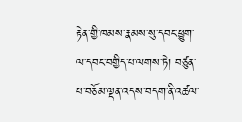རྟེན་གྱི་ཁམས་རྣམས་སུ་དབང་ཕྱུག་ལ་དབང་བགྱིད་པ་ལགས་ཏེ། བཙུན་པ་བཅོམ་ལྡན་འདས་བདག་ནི་འཚལ་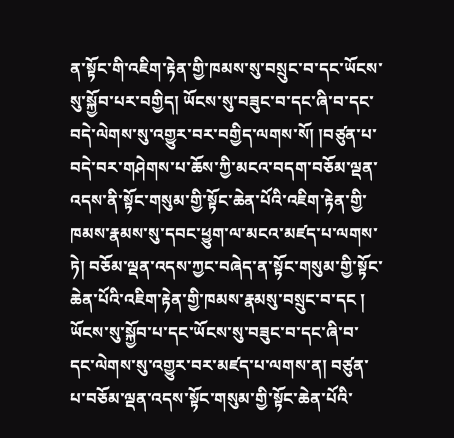ན་སྟོང་གི་འཇིག་རྟེན་གྱི་ཁམས་སུ་བསྲུང་བ་དང་ཡོངས་སུ་སྐྱོབ་པར་བགྱིད། ཡོངས་སུ་བཟུང་བ་དང་ཞི་བ་དང་བདེ་ལེགས་སུ་འགྱུར་བར་བགྱིད་ལགས་སོ། །བཙུན་པ་བདེ་བར་གཤེགས་པ་ཆོས་ཀྱི་མངའ་བདག་བཅོམ་ལྡན་འདས་ནི་སྟོང་གསུམ་གྱི་སྟོང་ཆེན་པོའི་འཇིག་རྟེན་གྱི་ཁམས་རྣམས་སུ་དབང་ཕྱུག་ལ་མངའ་མཛད་པ་ལགས་ཏེ། བཅོམ་ལྡན་འདས་ཀྱང་བཞེད་ན་སྟོང་གསུམ་གྱི་སྟོང་ཆེན་པོའི་འཇིག་རྟེན་གྱི་ཁམས་རྣམསུ་བསྲུང་བ་དང ། ཡོངས་སུ་སྐྱོབ་པ་དང་ཡོངས་སུ་བཟུང་བ་དང་ཞི་བ་དང་ལེགས་སུ་འགྱུར་བར་མཛད་པ་ལགས་ན། བཙུན་པ་བཅོམ་ལྡན་འདས་སྟོང་གསུམ་གྱི་སྟོང་ཆེན་པོའི་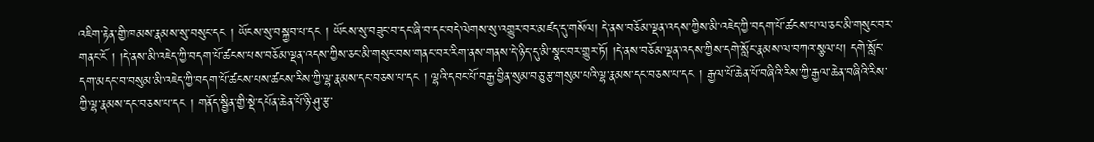འཇིག་རྟེན་གྱི་ཁམས་རྣམས་སུ་བསུང་དང ། ཡོངས་སུ་བསྐྱབ་པ་དང ། ཡོངས་སུ་བཟུང་བ་དང་ཞི་བ་དང་བདེ་ལེགས་སུ་འགྱུར་བར་མཛད་དུ་གསོལ། དེ་ནས་བཅོམ་ལྡན་འདས་ཀྱིས་མི་འཇེད་ཀྱི་བདག་པོ་ཚངས་པ་ལ་ཅང་མི་གསུང་བར་གནང་ངོ ། །དེ་ནས་མི་འཇེད་ཀྱི་བདག་པོ་ཚངས་པས་བཅོམ་ལྡན་འདས་ཀྱིས་ཅང་མི་གསུང་བས་གནང་བར་རིག་ནས་གནས་དེ་ཉིད་དུ་མི་སྣང་བར་གྱུར་ཏོ། །དེ་ནས་བཅོམ་ལྡན་འདས་ཀྱིས་དགེ་སློང་རྣམས་ལ་བཀའ་སྩལ་པ། དགེ་སློང་དག་མདང་བ་བསུམ་མི་འཇེད་ཀྱི་བདག་པོ་ཚངས་པས་ཚངས་རིས་ཀྱི་ལྷ་རྣམས་དང་བཅས་པ་དང ། ལྷའི་དབང་པོ་བརྒྱ་བྱིན་སུམ་བཅུ་རྩ་གསུམ་པའི་ལྷ་རྣམས་དང་བཅས་པ་དང ། རྒྱལ་པོ་ཆེན་པོ་བཞིའི་རིས་ཀྱི་རྒྱལ་ཆེན་བཞིའི་རིས་ཀྱི་ལྷ་རྣམས་དང་བཅས་པ་དང ། གནོད་སྦྱིན་གྱི་སྡེ་དཔོན་ཆེན་པོ་ཉི་ཤུ་རྩ་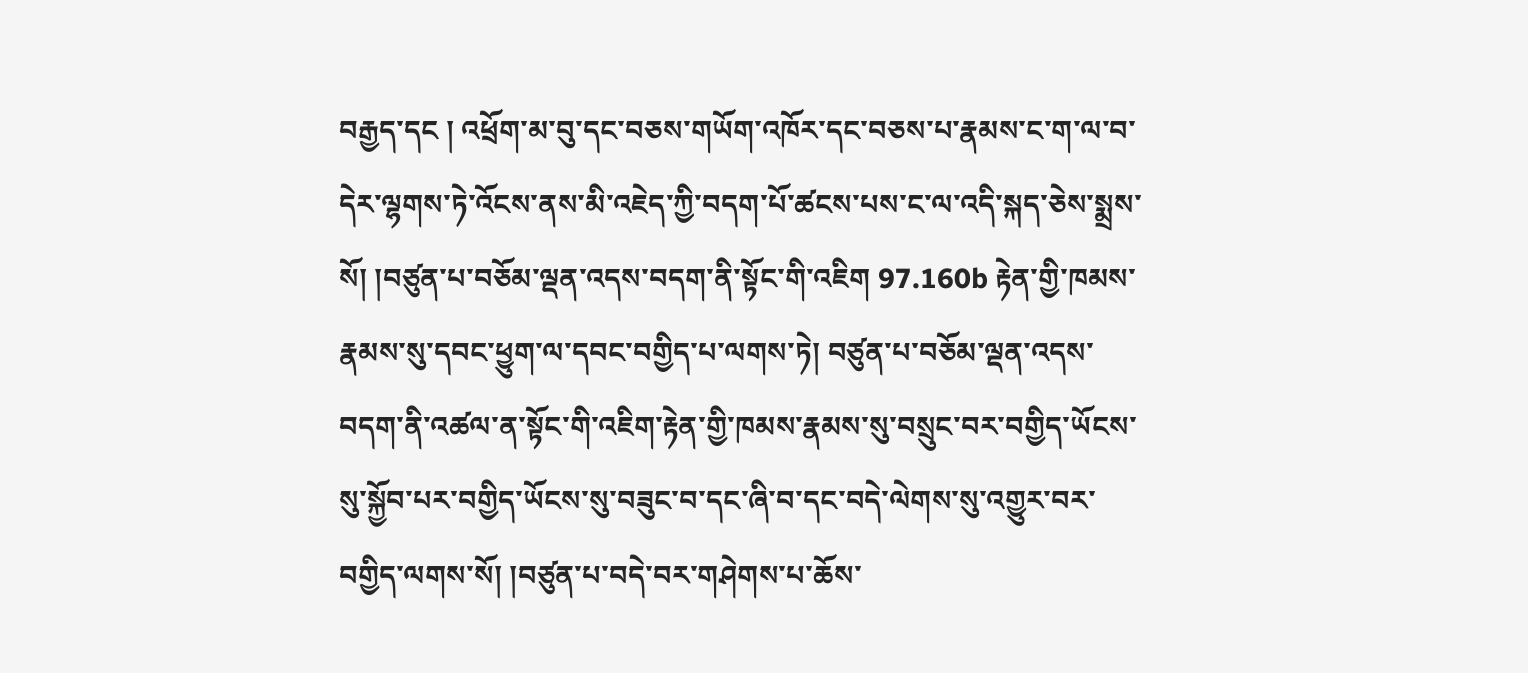བརྒྱད་དང ། འཕྲོག་མ་བུ་དང་བཅས་གཡོག་འཁོར་དང་བཅས་པ་རྣམས་ང་ག་ལ་བ་དེར་ལྷགས་ཏེ་འོངས་ནས་མི་འཇེད་ཀྱི་བདག་པོ་ཚངས་པས་ང་ལ་འདི་སྐད་ཅེས་སྨྲས་སོ། །བཙུན་པ་བཅོམ་ལྡན་འདས་བདག་ནི་སྟོང་གི་འཇིག 97.160b རྟེན་གྱི་ཁམས་རྣམས་སུ་དབང་ཕྱུག་ལ་དབང་བགྱིད་པ་ལགས་ཏེ། བཙུན་པ་བཅོམ་ལྡན་འདས་བདག་ནི་འཚལ་ན་སྟོང་གི་འཇིག་རྟེན་གྱི་ཁམས་རྣམས་སུ་བསྲུང་བར་བགྱིད་ཡོངས་སུ་སྐྱོབ་པར་བགྱིད་ཡོངས་སུ་བཟུང་བ་དང་ཞི་བ་དང་བདེ་ལེགས་སུ་འགྱུར་བར་བགྱིད་ལགས་སོ། །བཙུན་པ་བདེ་བར་གཤེགས་པ་ཆོས་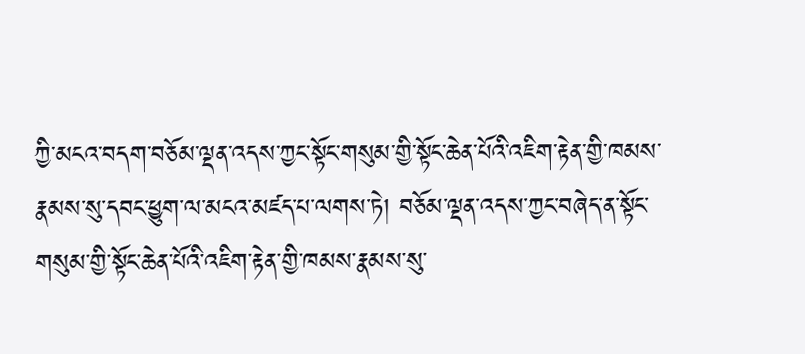ཀྱི་མངའ་བདག་བཅོམ་ལྡན་འདས་ཀྱང་སྟོང་གསུམ་གྱི་སྟོང་ཆེན་པོའི་འཇིག་རྟེན་གྱི་ཁམས་རྣམས་སུ་དབང་ཕྱུག་ལ་མངའ་མཛད་པ་ལགས་ཏེ། བཅོམ་ལྡན་འདས་ཀྱང་བཞེད་ན་སྟོང་གསུམ་གྱི་སྟོང་ཆེན་པོའི་འཇིག་རྟེན་གྱི་ཁམས་རྣམས་སུ་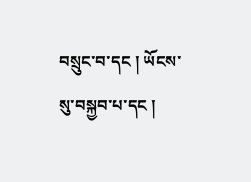བསྲུང་བ་དང ། ཡོངས་སུ་བསྐྱབ་པ་དང །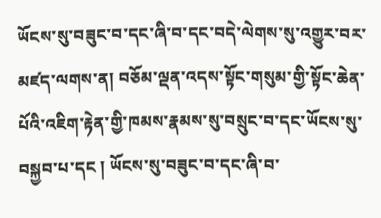ཡོངས་སུ་བཟུང་བ་དང་ཞི་བ་དང་བདེ་ལེགས་སུ་འགྱུར་བར་མཛད་ལགས་ན། བཅོམ་ལྡན་འདས་སྟོང་གསུམ་གྱི་སྟོང་ཆེན་པོའི་འཇིག་རྟེན་གྱི་ཁམས་རྣམས་སུ་བསྲུང་བ་དང་ཡོངས་སུ་བསྐྱབ་པ་དང ། ཡོངས་སུ་བཟུང་བ་དང་ཞི་བ་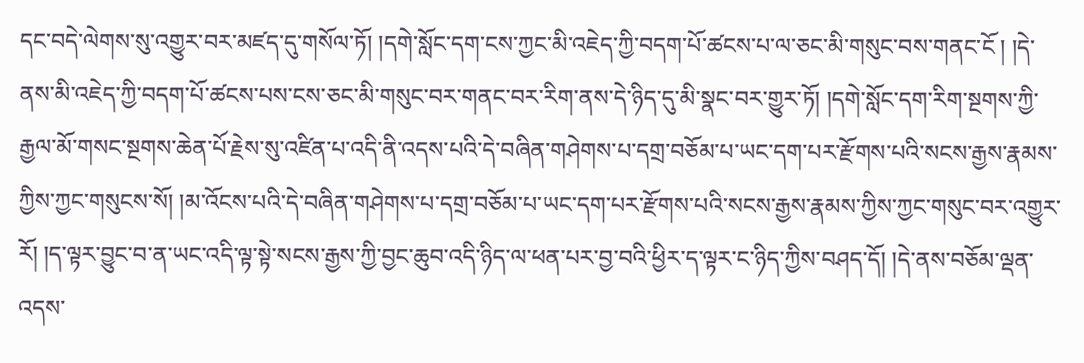དང་བདེ་ལེགས་སུ་འགྱུར་བར་མཛད་དུ་གསོལ་ཏོ། །དགེ་སློང་དག་ངས་ཀྱང་མི་འཇེད་ཀྱི་བདག་པོ་ཚངས་པ་ལ་ཅང་མི་གསུང་བས་གནང་ངོ ། །དེ་ནས་མི་འཇེད་ཀྱི་བདག་པོ་ཚངས་པས་ངས་ཅང་མི་གསུང་བར་གནང་བར་རིག་ནས་དེ་ཉིད་དུ་མི་སྣང་བར་གྱུར་ཏོ། །དགེ་སློང་དག་རིག་སྔགས་ཀྱི་རྒྱལ་མོ་གསང་སྔགས་ཆེན་པོ་རྗེས་སུ་འཛིན་པ་འདི་ནི་འདས་པའི་དེ་བཞིན་གཤེགས་པ་དགྲ་བཅོམ་པ་ཡང་དག་པར་རྫོགས་པའི་སངས་རྒྱས་རྣམས་ཀྱིས་ཀྱང་གསུངས་སོ། །མ་འོངས་པའི་དེ་བཞིན་གཤེགས་པ་དགྲ་བཅོམ་པ་ཡང་དག་པར་རྫོགས་པའི་སངས་རྒྱས་རྣམས་ཀྱིས་ཀྱང་གསུང་བར་འགྱུར་རོ། །ད་ལྟར་བྱུང་བ་ན་ཡང་འདི་ལྟ་སྟེ་སངས་རྒྱས་ཀྱི་བྱང་ཆུབ་འདི་ཉིད་ལ་ཕན་པར་བྱ་བའི་ཕྱིར་ད་ལྟར་ང་ཉིད་ཀྱིས་བཤད་དོ། །དེ་ནས་བཅོམ་ལྡན་འདས་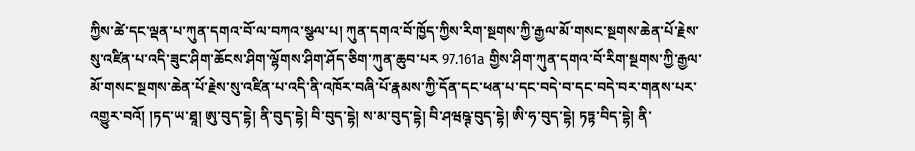ཀྱིས་ཚེ་དང་ལྡན་པ་ཀུན་དགའ་བོ་ལ་བཀའ་སྩལ་པ། ཀུན་དགའ་བོ་ཁྱོད་ཀྱིས་རིག་སྔགས་ཀྱི་རྒྱལ་མོ་གསང་སྔགས་ཆེན་པོ་རྗེས་སུ་འཛིན་པ་འདི་ཟུང་ཤིག་ཆོངས་ཤིག་ལྷོགས་ཤིག་ཤོད་ཅིག་ཀུན་ཆུབ་པར 97.161a གྱིས་ཤིག་ཀུན་དགའ་བོ་རིག་སྔགས་ཀྱི་རྒྱལ་མོ་གསང་སྔགས་ཆེན་པོ་རྗེས་སུ་འཛིན་པ་འདི་ནི་འཁོར་བཞི་པོ་རྣམས་ཀྱི་དོན་དང་ཕན་པ་དང་བདེ་བ་དང་བདེ་བར་གནས་པར་འགྱུར་བའོ། །ཏད་ཡ་ཐཱ། ཨུ་བུད་དྷེ། ནི་བུད་དྷེ། བི་བུད་དྷེ། ས་མ་བུད་དྷེ། བི་ཤཝཥྚ་བུད་དྷེ། ཨི་ཧ་བུད་དྷེ། ཏཏྟ་བིད་དྷེ། ནི་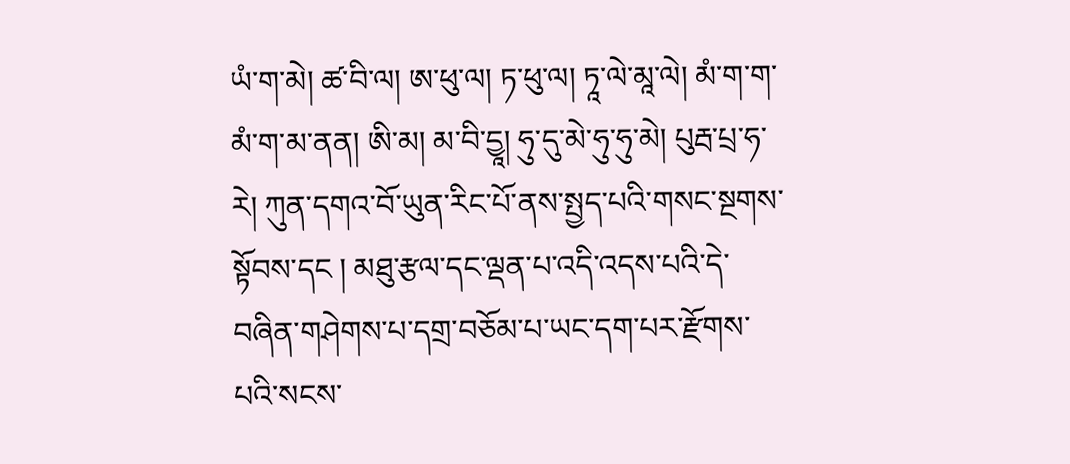ཡཾ་ག་མེ། ཚ་བི་ལ། ཨ་ཕུ་ལ། ཏ་ཕུ་ལ། ཏཱ་ལེ་མཱ་ལེ། མཾ་ག་ག་མཾ་ག་མ་ནན། ཨི་མ། མ་བི་དྱཱ། ཧུ་དུ་མེ་ཧུ་ཧུ་མེ། པུརྦ་པྲ་ཧ་རེ། ཀུན་དགའ་བོ་ཡུན་རིང་པོ་ནས་སྤྱད་པའི་གསང་སྔགས་སྟོབས་དང ། མཐུ་རྩལ་དང་ལྡན་པ་འདི་འདས་པའི་དེ་བཞིན་གཤེགས་པ་དགྲ་བཅོམ་པ་ཡང་དག་པར་རྫོགས་པའི་སངས་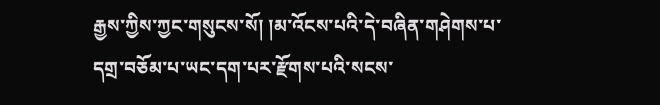རྒྱས་ཀྱིས་ཀྱང་གསུངས་སོ། །མ་འོངས་པའི་དེ་བཞིན་གཤེགས་པ་དགྲ་བཅོམ་པ་ཡང་དག་པར་རྫོགས་པའི་སངས་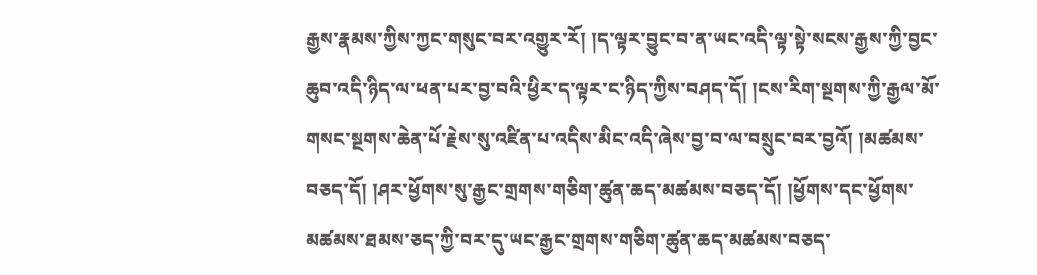རྒྱས་རྣམས་ཀྱིས་ཀྱང་གསུང་བར་འགྱུར་རོ། །ད་ལྟར་བྱུང་བ་ན་ཡང་འདི་ལྟ་སྟེ་སངས་རྒྱས་ཀྱི་བྱང་ཆུབ་འདི་ཉིད་ལ་ཕན་པར་བྱ་བའི་ཕྱིར་ད་ལྟར་ང་ཉིད་ཀྱིས་བཤད་དོ། །ངས་རིག་སྔགས་ཀྱི་རྒྱལ་མོ་གསང་སྔགས་ཆེན་པོ་རྗེས་སུ་འཛིན་པ་འདིས་མིང་འདི་ཞེས་བྱ་བ་ལ་བསྲུང་བར་བྱའོ། །མཚམས་བཅད་དོ། །ཤར་ཕྱོགས་སུ་རྒྱང་གྲགས་གཅིག་ཚུན་ཆད་མཚམས་བཅད་དོ། །ཕྱོགས་དང་ཕྱོགས་མཚམས་ཐམས་ཅད་ཀྱི་བར་དུ་ཡང་རྒྱང་གྲགས་གཅིག་ཚུན་ཆད་མཚམས་བཅད་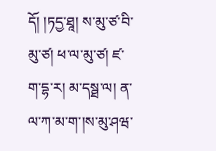དོ། །ཏདྱ་ཐཱ། ས་མུ་ཙ་བི་མུ་ཙ། ཕ་ལ་མུ་ཙ། ཛ་ག་དྷ་ར། མ་དསྠ་ལ། ན་ལ་ཀ་མ་ག་།ས་མུ་ཤཝ་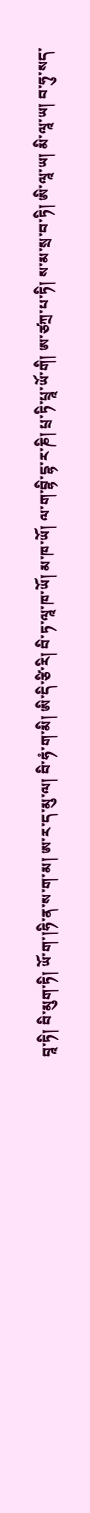བཱ་ཏི། བི་མུག་ཏི། ཡོ་ག་།ཧི་ན་ས་ག་མ། ཨ་ར་ད་མུ་ལ། བི་ཧཾ་ག་མི། ཨི་དི་ཙི་རི། བི་ཏ་ལཱ་ཁ་ཡོ། མ་ཁ་ཡོ། ལ་ག་བྷི་དྷ་ར་ཎི། པྲ་ཏི་པྲཱ་ཡོ་གི། ཨ་ཙཀྲ་པ་ཏི། ས་མ་སྲ་བ་ཏི། ཨི་ལཱ་ཡ། མི་ལཱ་ཡ། བ་ཧུ་སད་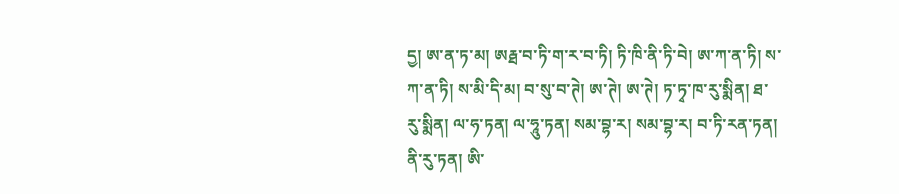དྱ། ཨ་ན་ཏ་མ། ཨརྠ་བ་ཏི་ག་ར་བ་ཏི། ཏི་ཁི་ནི་ཏི་བེ། ཨ་ཀ་ན་ཏི། ས་ཀ་ན་ཏི། ས་མི་དི་མ། བ་སུ་བ་ཊེ། ཨ་ཊེ། ཨ་ཊེ། ཏ་ཏྭ་ཁ་རུ་སྨིན། ཐ་རུ་སྨིན། ལ་ཧ་ཏན། ལ་ཧཱུ་ཏན། སམ་བྷ་ར། སམ་བྷ་ར། བ་ཏི་རན་ཏན། ནི་རུ་ཏན། ཨི་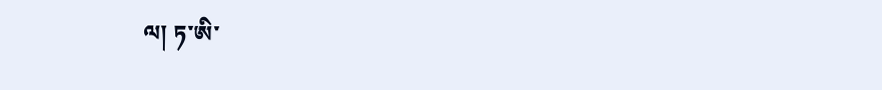ལ། ཏ་ཨི་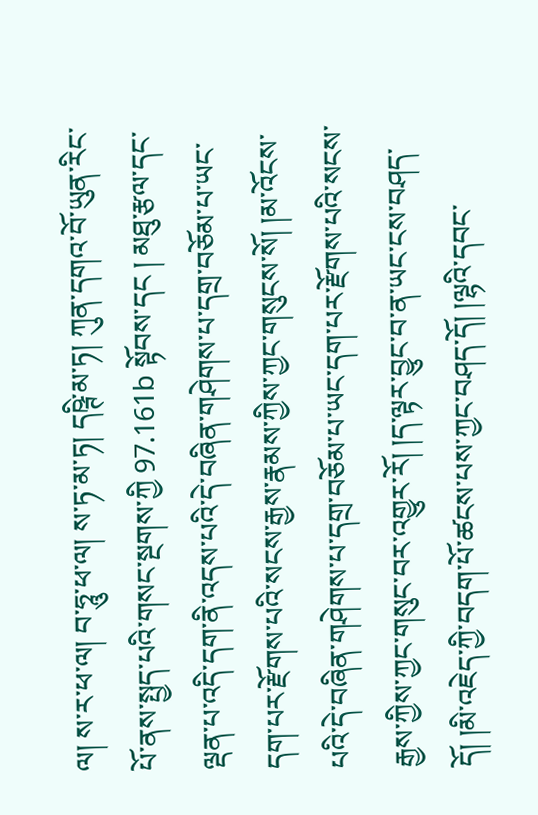ལ། ས་ར་ཕ་ལ། བ་ཧཱུ་ཕ་ལ། ས་ཏ་མ་ཏ། དཥྚི་མ་ཏ། ཀུན་དགའ་བོ་ཡུན་རིང་པོ་ནས་སྤྱད་པའི་གསང་སྔགས་ཀྱི 97.161b སྟོབས་དང ། མཐུ་རྩལ་དང་ལྡན་པ་འདི་དག་ནི་འདས་པའི་དེ་བཞིན་གཤེགས་པ་དགྲ་བཅོམ་པ་ཡང་དག་པར་རྫོགས་པའི་སངས་རྒྱས་རྣམས་ཀྱིས་ཀྱང་གསུངས་སོ། །མ་འོངས་པའི་དེ་བཞིན་གཤེགས་པ་དགྲ་བཅོམ་པ་ཡང་དག་པར་རྫོགས་པའི་སངས་རྒྱས་ཀྱིས་ཀྱང་གསུང་བར་འགྱུར་རོ། །ད་ལྟར་བྱུང་བ་ན་ཡང་ངས་བཤད་དོ། །མི་འཇེད་ཀྱི་བདག་པོ་ཚངས་པས་ཀྱང་བཤད་དོ། །ལྷའི་དབང་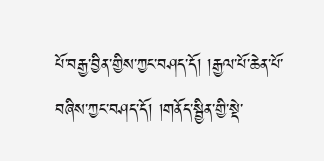པོ་བརྒྱ་བྱིན་གྱིས་ཀྱང་བཤད་དོ། །རྒྱལ་པོ་ཆེན་པོ་བཞིས་ཀྱང་བཤད་དོ། །གནོད་སྦྱིན་གྱི་སྡེ་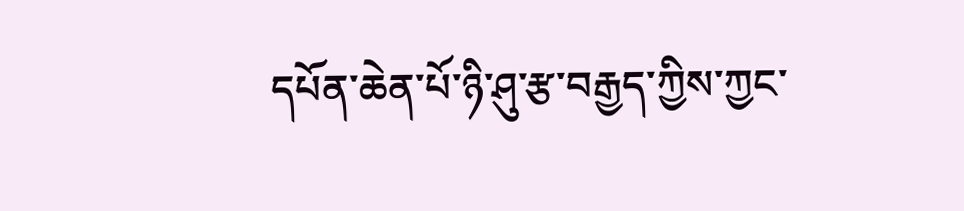དཔོན་ཆེན་པོ་ཉི་ཤུ་རྩ་བརྒྱད་ཀྱིས་ཀྱང་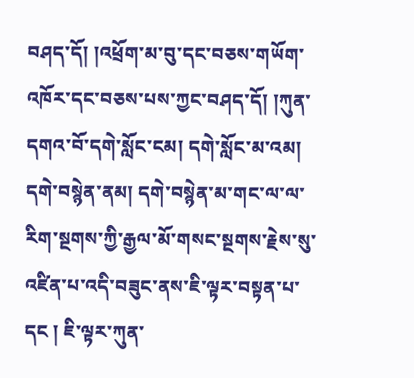བཤད་དོ། །འཕྲོག་མ་བུ་དང་བཅས་གཡོག་འཁོར་དང་བཅས་པས་ཀྱང་བཤད་དོ། །ཀུན་དགའ་བོ་དགེ་སློང་ངམ། དགེ་སློང་མ་འམ། དགེ་བསྙེན་ནམ། དགེ་བསྙེན་མ་གང་ལ་ལ་རིག་སྔགས་ཀྱི་རྒྱལ་མོ་གསང་སྔགས་རྗེས་སུ་འཛིན་པ་འདི་བཟུང་ནས་ཇི་ལྟར་བསྟན་པ་དང ། ཇི་ལྟར་ཀུན་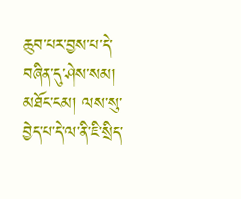ཆུབ་པར་བྱས་པ་དེ་བཞིན་དུ་ཤེས་སམ། མཐོང་ངམ། ལས་སུ་བྱེད་པ་དེ་ལ་ནི་ཇི་སྲིད་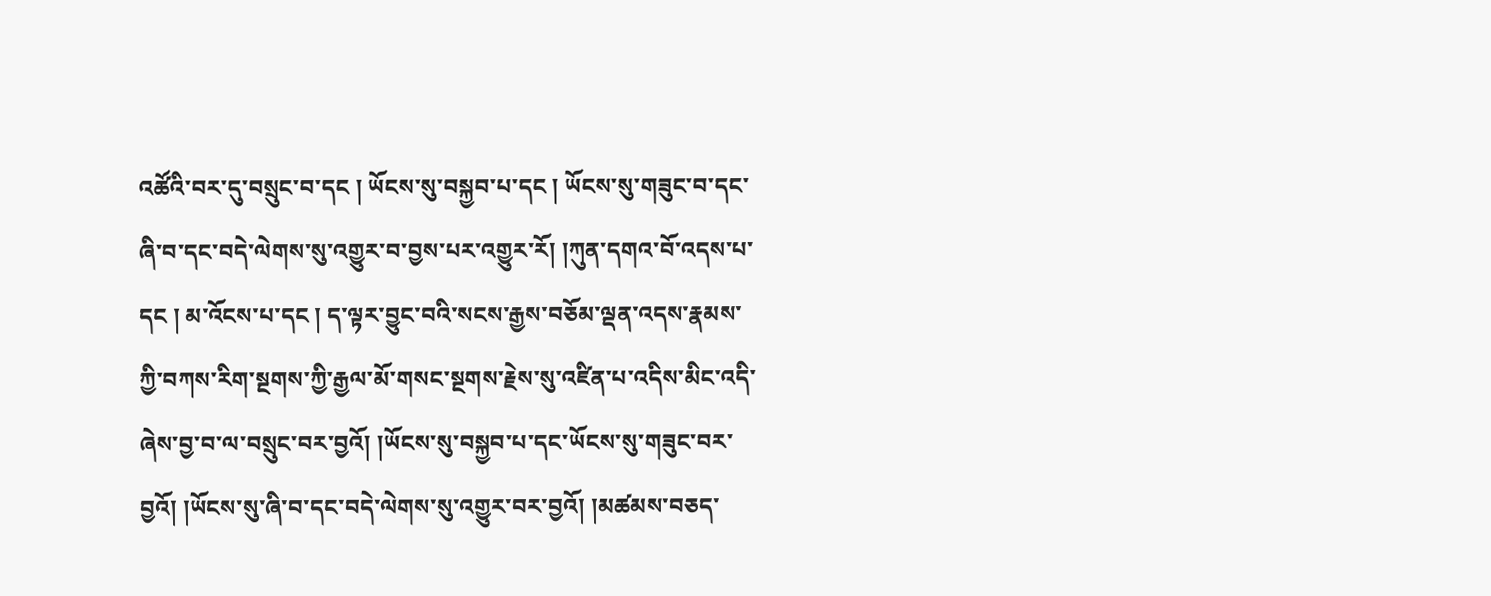འཚོའི་བར་དུ་བསྲུང་བ་དང ། ཡོངས་སུ་བསྐྱབ་པ་དང ། ཡོངས་སུ་གཟུང་བ་དང་ཞི་བ་དང་བདེ་ལེགས་སུ་འགྱུར་བ་བྱས་པར་འགྱུར་རོ། །ཀུན་དགའ་བོ་འདས་པ་དང ། མ་འོངས་པ་དང ། ད་ལྟར་བྱུང་བའི་སངས་རྒྱས་བཅོམ་ལྡན་འདས་རྣམས་ཀྱི་བཀས་རིག་སྔགས་ཀྱི་རྒྱལ་མོ་གསང་སྔགས་རྗེས་སུ་འཛིན་པ་འདིས་མིང་འདི་ཞེས་བྱ་བ་ལ་བསྲུང་བར་བྱའོ། །ཡོངས་སུ་བསྐྱབ་པ་དང་ཡོངས་སུ་གཟུང་བར་བྱའོ། །ཡོངས་སུ་ཞི་བ་དང་བདེ་ལེགས་སུ་འགྱུར་བར་བྱའོ། །མཚམས་བཅད་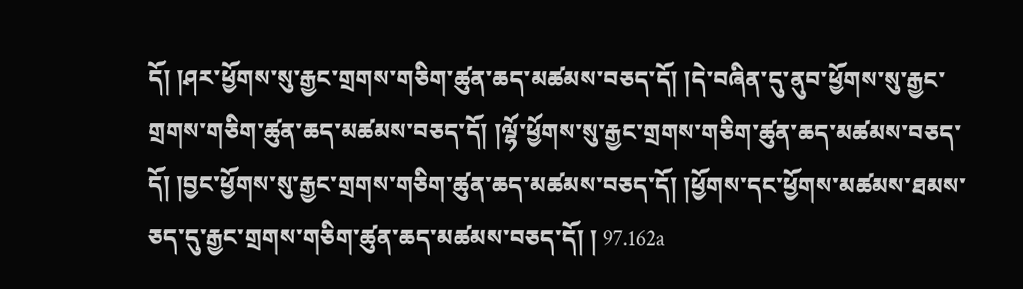དོ། །ཤར་ཕྱོགས་སུ་རྒྱང་གྲགས་གཅིག་ཚུན་ཆད་མཚམས་བཅད་དོ། །དེ་བཞིན་དུ་ནུབ་ཕྱོགས་སུ་རྒྱང་གྲགས་གཅིག་ཚུན་ཆད་མཚམས་བཅད་དོ། །ལྷོ་ཕྱོགས་སུ་རྒྱང་གྲགས་གཅིག་ཚུན་ཆད་མཚམས་བཅད་དོ། །བྱང་ཕྱོགས་སུ་རྒྱང་གྲགས་གཅིག་ཚུན་ཆད་མཚམས་བཅད་དོ། །ཕྱོགས་དང་ཕྱོགས་མཚམས་ཐམས་ཅད་དུ་རྒྱང་གྲགས་གཅིག་ཚུན་ཆད་མཚམས་བཅད་དོ། ། 97.162a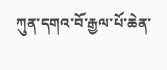ཀུན་དགའ་བོ་རྒྱལ་པོ་ཆེན་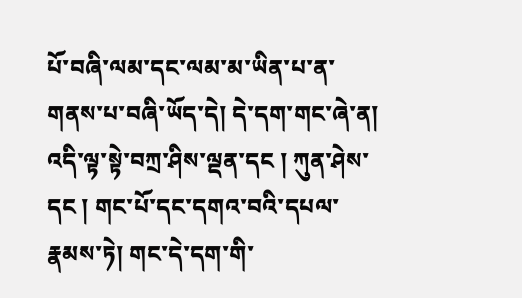པོ་བཞི་ལམ་དང་ལམ་མ་ཡིན་པ་ན་གནས་པ་བཞི་ཡོད་དེ། དེ་དག་གང་ཞེ་ན། འདི་ལྟ་སྟེ་བཀྲ་ཤིས་ལྡན་དང ། ཀུན་ཤེས་དང ། གང་པོ་དང་དགའ་བའི་དཔལ་རྣམས་ཏེ། གང་དེ་དག་གི་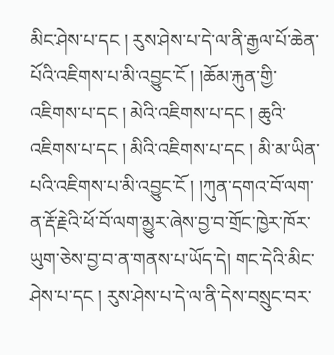མིང་ཤེས་པ་དང ། རུས་ཤེས་པ་དེ་ལ་ནི་རྒྱལ་པོ་ཆེན་པོའི་འཇིགས་པ་མི་འབྱུང་ངོ ། །ཆོམ་རྐུན་གྱི་འཇིགས་པ་དང ། མེའི་འཇིགས་པ་དང ། ཆུའི་འཇིགས་པ་དང ། མིའི་འཇིགས་པ་དང ། མི་མ་ཡིན་པའི་འཇིགས་པ་མི་འབྱུང་ངོ ། །ཀུན་དགའ་བོ་ལག་ན་རྡོ་རྗེའི་ཕོ་བོ་ལག་མྱུར་ཞེས་བྱ་བ་གྲོང་ཁྱེར་ཁོར་ཡུག་ཅེས་བྱ་བ་ན་གནས་པ་ཡོད་དེ། གང་དེའི་མིང་ཤེས་པ་དང ། རུས་ཤེས་པ་དེ་ལ་ནི་དེས་བསྲུང་བར་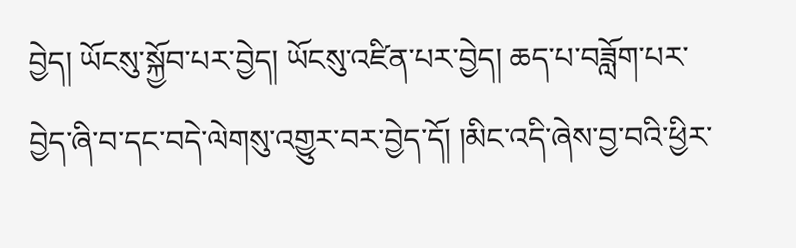བྱེད། ཡོངསུ་སྐྱོབ་པར་བྱེད། ཡོངསུ་འཛིན་པར་བྱེད། ཆད་པ་བཟློག་པར་བྱེད་ཞི་བ་དང་བདེ་ལེགསུ་འགྱུར་བར་བྱེད་དོ། །མིང་འདི་ཞེས་བྱ་བའི་ཕྱིར་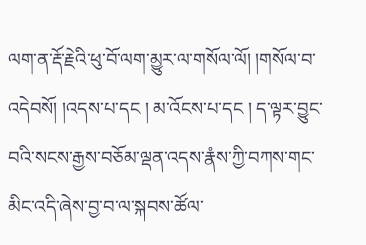ལག་ན་རྡོ་རྗེའི་ཕུ་བོ་ལག་མྱུར་ལ་གསོལ་ལོ། །གསོལ་བ་འདེབསོ། །འདས་པ་དང ། མ་འོངས་པ་དང ། ད་ལྟར་བྱུང་བའི་སངས་རྒྱས་བཅོམ་ལྡན་འདས་རྣཾས་ཀྱི་བཀས་གང་མིང་འདི་ཞེས་བྱ་བ་ལ་སྐབས་ཚོལ་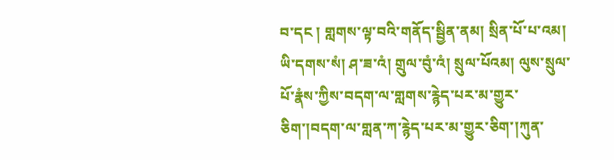བ་དང ། གླགས་ལྟ་བའི་གནོད་སྦྱིན་ནམ། སྲིན་པོ་པ་འམ། ཡི་དགས་སཾ། ཤ་ཟ་འཾ། གྲུལ་བུཾ་འཾ། སྲུལ་པོའམ། ལུས་སྲུལ་པོ་རྣཾས་ཀྱིས་བདག་ལ་གླགས་རྙེད་པར་མ་གྱུར་ཅིག་།བདག་ལ་གླན་ཀ་རྙེད་པར་མ་གྱུར་ཅིག་།ཀུན་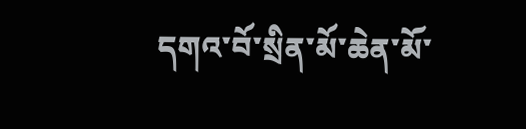དགའ་བོ་སྲིན་མོ་ཆེན་མོ་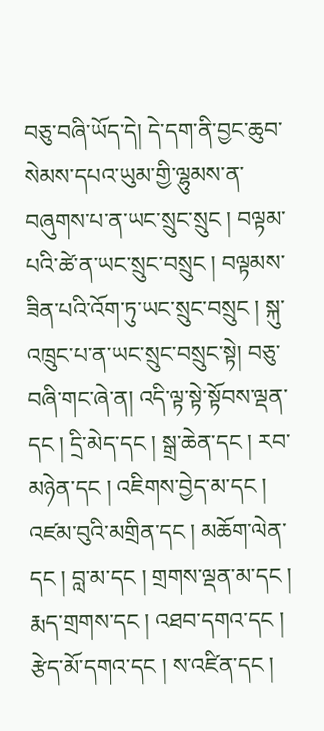བཅུ་བཞི་ཡོད་དེ། དེ་དག་ནི་བྱང་ཆུབ་སེམས་དཔའ་ཡུམ་གྱི་ལྷུམས་ན་བཞུགས་པ་ན་ཡང་སྲུང་སྲུང ། བལྟམ་པའི་ཚེ་ན་ཡང་སྲུང་བསྲུང ། བལྟམས་ཟིན་པའི་འོག་ཏུ་ཡང་སྲུང་བསྲུང ། སྐུ་འཁྲུང་པ་ན་ཡང་སྲུང་བསྲུང་སྟེ། བཅུ་བཞི་གང་ཞེ་ན། འདི་ལྟ་སྟེ་སྟོབས་ལྡན་དང ། དྲི་མེད་དང ། སྒྲ་ཆེན་དང ། རབ་མཉེན་དང ། འཇིགས་བྱེད་མ་དང ། འཛམ་བུའི་མགྲིན་དང ། མཆོག་ལེན་དང ། བླ་མ་དང ། གྲགས་ལྡན་མ་དང ། རྨད་གྲགས་དང ། འཐབ་དགའ་དང ། རྩེད་མོ་དགའ་དང ། ས་འཛིན་དང །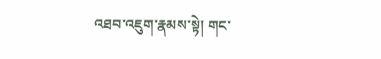འཐབ་འཇུག་རྣམས་སྟེ། གང་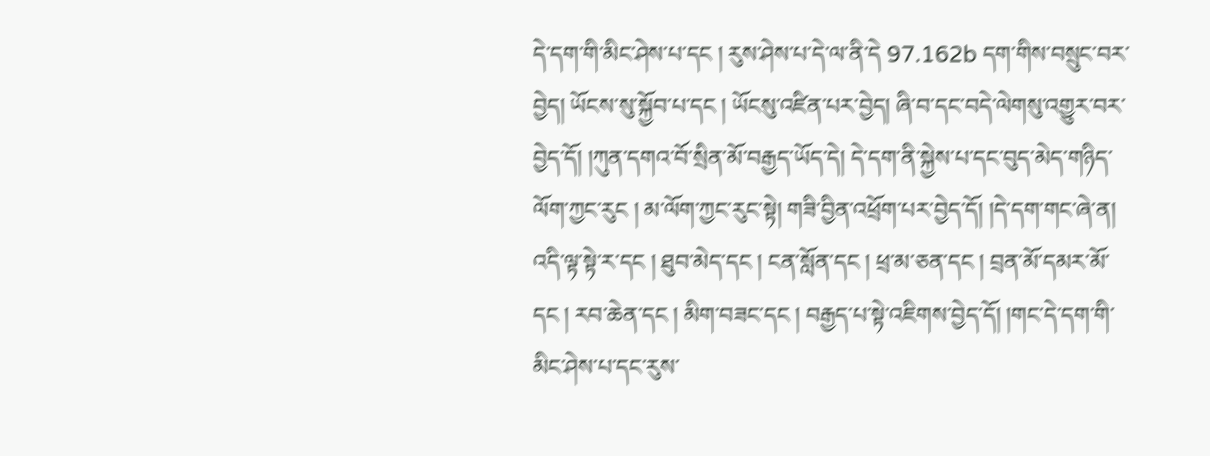དེ་དག་གི་མིང་ཤེས་པ་དང ། རུས་ཤེས་པ་དེ་ལ་ནི་དེ 97.162b དག་གིས་བསྲུང་བར་བྱེད། ཡོངས་སུ་སྐྱོབ་པ་དང ། ཡོངསུ་འཛིན་པར་བྱེད། ཞི་བ་དང་བདེ་ལེགསུ་འགྱུར་བར་བྱེད་དོ། །ཀུན་དགའ་བོ་སྲིན་མོ་བརྒྱད་ཡོད་དེ། དེ་དག་ནི་སྐྱེས་པ་དང་བུད་མེད་གཉིད་ལོག་ཀྱང་རུང ། མ་ལོག་ཀྱང་རུང་སྟེ། གཟི་བྱིན་འཕྲོག་པར་བྱེད་དོ། །དེ་དག་གང་ཞེ་ན། འདི་ལྟ་སྟེ་ར་དང ། ཐུབ་མེད་དང ། ངན་སློན་དང ། ཕྲ་མ་ཅན་དང ། བྲན་མོ་དམར་མོ་དང ། རབ་ཆེན་དང ། མིག་བཟང་དང ། བརྒྱད་པ་སྟེ་འཇིགས་བྱེད་དོ། །གང་དེ་དག་གི་མིང་ཤེས་པ་དང་རུས་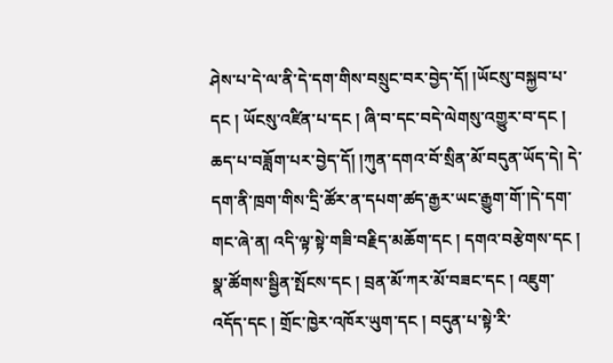ཤེས་པ་དེ་ལ་ནི་དེ་དག་གིས་བསྲུང་བར་བྱེད་དོ། །ཡོངསུ་བསྐྱབ་པ་དང ། ཡོངསུ་འཛིན་པ་དང ། ཞི་བ་དང་བདེ་ལེགསུ་འགྱུར་བ་དང ། ཆད་པ་བཟློག་པར་བྱེད་དོ། །ཀུན་དགའ་བོ་སྲིན་མོ་བདུན་ཡོད་དེ། དེ་དག་ནི་ཁྲག་གིས་དྲི་ཚོར་ན་དཔག་ཚད་རྒྱར་ཡང་རྒྱུག་གོ་།དེ་དག་གང་ཞེ་ན། འདི་ལྟ་སྟེ་གཟི་བརྗིད་མཆོག་དང ། དགའ་བརྩེགས་དང ། སྣ་ཚོགས་སྦྱིན་སྤོངས་དང ། བྲན་མོ་ཀར་མོ་བཟང་དང ། འཇུག་འདོད་དང ། གྲོང་ཁྱེར་འཁོར་ཡུག་དང ། བདུན་པ་སྟེ་རི་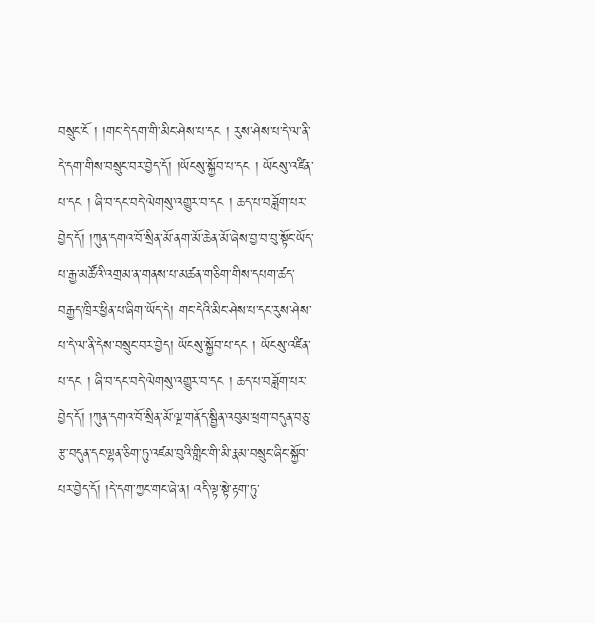བསྲུང་ངོ ། །གང་དེ་དག་གི་མིང་ཤེས་པ་དང ། རུས་ཤེས་པ་དེ་ལ་ནི་དེ་དག་གིས་བསྲུང་བར་བྱེད་དོ། །ཡོངསུ་སྐྱོབ་པ་དང ། ཡོངསུ་འཛིན་པ་དང ། ཞི་བ་དང་བདེ་ལེགསུ་འགྱུར་བ་དང ། ཆད་པ་བཟློག་པར་བྱེད་དོ། །ཀུན་དགའ་བོ་སྲིན་མོ་ནག་མོ་ཆེན་མོ་ཞེས་བྱ་བ་བུ་སྟོང་ཡོད་པ་རྒྱ་མཚོའི་འགྲམ་ན་གནས་པ་མཚན་གཅིག་གིས་དཔག་ཚད་བརྒྱད་ཁྲིར་ཕྱིན་པ་ཞིག་ཡོད་དེ། གང་དེའི་མིང་ཤེས་པ་དང་རུས་ཤེས་པ་དེ་ལ་ནི་དེས་བསྲུང་བར་བྱེད། ཡོངསུ་སྐྱོབ་པ་དང ། ཡོངསུ་འཛིན་པ་དང ། ཞི་བ་དང་བདེ་ལེགསུ་འགྱུར་བ་དང ། ཆད་པ་བཟློག་པར་བྱེད་དོ། །ཀུན་དགའ་བོ་སྲིན་མོ་ལྔ་གནོད་སྦྱིན་འབུམ་ཕྲག་བདུན་བཅུ་རྩ་བདུན་དང་ལྷན་ཅིག་ཏུ་འཛམ་བུའི་གླིང་གི་མི་རྣམ་བསྲུང་ཞིང་སྐྱོབ་པར་བྱེད་དོ། །དེ་དག་ཀྱང་གང་ཞེ་ན། འདི་ལྟ་སྟེ་རྟག་ཏུ་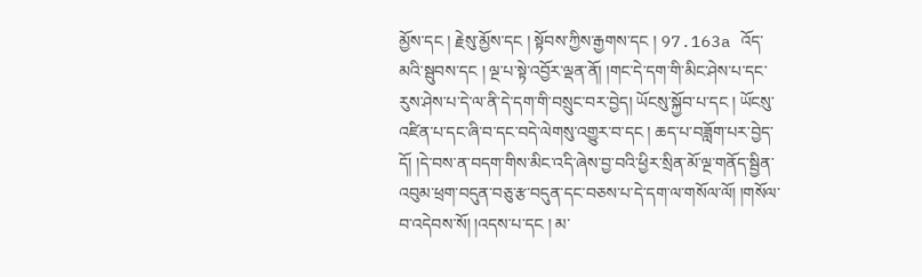མྱོས་དང ། རྗེསུ་མྱོས་དང ། སྟོབས་ཀྱིས་རྒྱགས་དང ། 97.163a འོད་མའི་སྦུབས་དང ། ལྔ་པ་སྟེ་འབྱོར་ལྡན་ནོ། །གང་དེ་དག་གི་མིང་ཤེས་པ་དང་རུས་ཤེས་པ་དེ་ལ་ནི་དེ་དག་གི་བསྲུང་བར་བྱེད། ཡོངསུ་སྐྱོབ་པ་དང ། ཡོངསུ་འཛིན་པ་དང་ཞི་བ་དང་བདེ་ལེགསུ་འགྱུར་བ་དང ། ཆད་པ་བཟློག་པར་བྱེད་དོ། །དེ་བས་ན་བདག་གིས་མིང་འདི་ཞེས་བྱ་བའི་ཕྱིར་སྲིན་མོ་ལྔ་གནོད་སྦྱིན་འབུམ་ཕྲག་བདུན་བཅུ་རྩ་བདུན་དང་བཅས་པ་དེ་དག་ལ་གསོལ་ལོ། །གསོལ་བ་འདེབས་སོ། །འདས་པ་དང ། མ་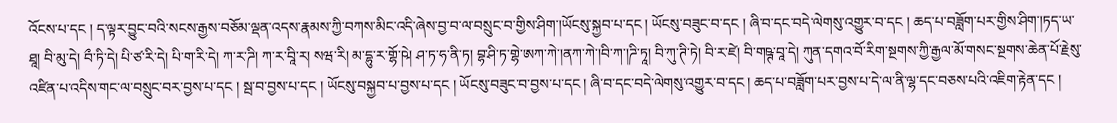འོངས་པ་དང ། ད་ལྟར་བྱུང་བའི་སངས་རྒྱས་བཅོམ་ལྡན་འདས་རྣམས་ཀྱི་བཀས་མིང་འདི་ཞེས་བྱ་བ་ལ་བསྲུང་བ་གྱིས་ཤིག་།ཡོངསུ་སྐྱབ་པ་དང ། ཡོངསུ་བཟུང་བ་དང ། ཞི་བ་དང་བདེ་ལེགསུ་འགྱུར་བ་དང ། ཆད་པ་བཟློག་པར་གྱིས་ཤིག་།ཏད་ཡ་ཐཱ། བི་མུ་དེ། བྀ་ཏི་དེ། པི་ཙ་རི་དེ། པི་ག་རི་དེ། ཀ་ར་ཌི། ཀ་ར་བཱི་ར། སཝ་རི། མ་དྷུ་ར་གྷོ་ཥེ། ཤ་ཏ་ཧ་ནི་ཏ། བྷ་ཤི་ཏ་གྷེ་ཨཀ་ཀེ་།ནཀ་ཀེ་།བི་ཀ་།ཌི་ཏཱ། བི་ཀུ་ཊི་ཏེ། བི་ར་ཛེ། བི་གཥྚ་བཱ་དེ། ཀུན་དགའ་བོ་རིག་སྔགས་ཀྱི་རྒྱལ་མོ་གསང་སྔགས་ཆེན་པོ་རྗེསུ་འཛིན་པ་འདིས་གང་ལ་བསྲུང་བར་བྱས་པ་དང ། སྦ་བ་བྱས་པ་དང ། ཡོངསུ་བསྐྱབ་པ་བྱས་པ་དང ། ཡོངསུ་བཟུང་བ་བྱས་པ་དང ། ཞི་བ་དང་བདེ་ལེགསུ་འགྱུར་བ་དང ། ཆད་པ་བཟློག་པར་བྱས་པ་དེ་ལ་ནི་ལྷ་དང་བཅས་པའི་འཇིག་རྟེན་དང །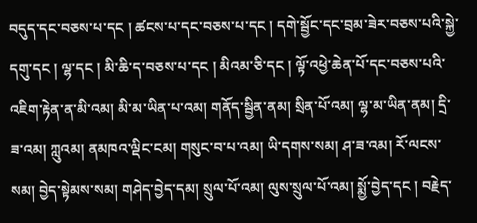བདུད་དང་བཅས་པ་དང ། ཚངས་པ་དང་བཅས་པ་དང ། དགེ་སྦྱོང་དང་བྲམ་ཟེར་བཅས་པའི་སྐྱེ་དགུ་དང ། ལྷ་དང ། མི་ཆི་ད་བཅས་པ་དང ། མིའམ་ཅི་དང ། ལྟོ་འཕྱེ་ཆེན་པོ་དང་བཅས་པའི་འཇིག་རྟེན་ན་མི་འམ། མི་མ་ཡིན་པ་འམ། གནོད་སྦྱིན་ནམ། སྲིན་པོ་འམ། ལྷ་མ་ཡིན་ནམ། དྲི་ཟ་འམ། ཀླུའམ། ནམཁའ་ལྡིང་ངམ། གསུང་བ་པ་འམ། ཡི་དགས་སམ། ཤ་ཟ་འམ། རོ་ལངས་སམ། བྱེད་སྟེམས་སམ། གཤེད་བྱེད་དམ། སྲུལ་པོ་འམ། ལུས་སྲུལ་པོ་འམ། སྨྱོ་བྱེད་དང ། བརྗེད་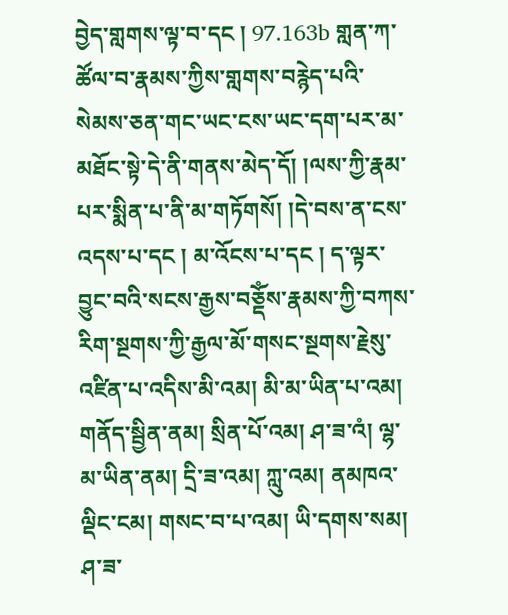བྱེད་གླགས་ལྟ་བ་དང ། 97.163b གླན་ཀ་ཚོལ་བ་རྣམས་ཀྱིས་གླགས་བརྙེད་པའི་སེམས་ཅན་གང་ཡང་ངས་ཡང་དག་པར་མ་མཐོང་སྟེ་དེ་ནི་གནས་མེད་དོ། །ལས་ཀྱི་རྣམ་པར་སྨིན་པ་ནི་མ་གཏོགསོ། །དེ་བས་ན་ངས་འདས་པ་དང ། མ་འོངས་པ་དང ། ད་ལྟར་བྱུང་བའི་སངས་རྒྱས་བཅྡོཾས་རྣམས་ཀྱི་བཀས་རིག་སྔགས་ཀྱི་རྒྱལ་མོ་གསང་སྔགས་རྗེསུ་འཛིན་པ་འདིས་མི་འམ། མི་མ་ཡིན་པ་འམ། གནོད་སྦྱིན་ནམ། སྲིན་པོ་འམ། ཤ་ཟ་འཾ། ལྷ་མ་ཡིན་ནམ། དྲི་ཟ་འམ། ཀླུ་འམ། ནམཁའ་ལྡིང་ངམ། གསང་བ་པ་འམ། ཡི་དགས་སམ། ཤ་ཟ་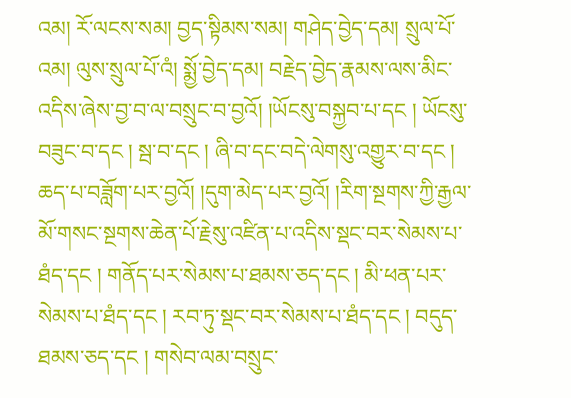འམ། རོ་ལངས་སམ། བྱད་སྟིམས་སམ། གཤེད་བྱེད་དམ། སྲུལ་པོ་འམ། ལུས་སྲུལ་པོ་འཾ། སྨྱོ་བྱེད་དམ། བརྗེད་བྱེད་རྣམས་ལས་མིང་འདིས་ཞེས་བྱ་བ་ལ་བསྲུང་བ་བྱའོ། །ཡོངསུ་བསྐྱབ་པ་དང ། ཡོངསུ་བཟུང་བ་དང ། སྦ་བ་དང ། ཞི་བ་དང་བདེ་ལེགསུ་འགྱུར་བ་དང ། ཆད་པ་བཟློག་པར་བྱའོ། །དུག་མེད་པར་བྱའོ། །རིག་སྔགས་ཀྱི་རྒྱལ་མོ་གསང་སྔགས་ཆེན་པོ་རྗེསུ་འཛིན་པ་འདིས་སྡང་བར་སེམས་པ་ཐཾད་དང ། གནོད་པར་སེམས་པ་ཐམས་ཅད་དང ། མི་ཕན་པར་སེམས་པ་ཐཾད་དང ། རབ་ཏུ་སྡང་བར་སེམས་པ་ཐཾད་དང ། བདུད་ཐམས་ཅད་དང ། གསེབ་ལམ་བསྲུང་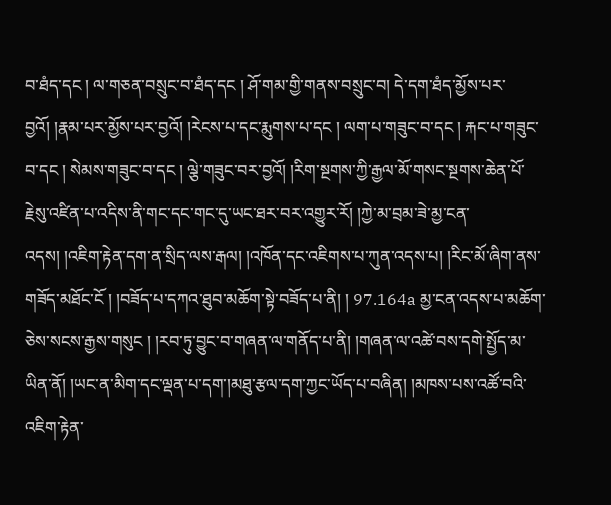བ་ཐཾད་དང ། ལ་གཅན་བསྲུང་བ་ཐཾད་དང ། ཤོ་གམ་གྱི་གནས་བསྲུང་བ། དེ་དག་ཐཾད་མྱོས་པར་བྱའོ། །རྣམ་པར་མྱོས་པར་བྱའོ། །རེངས་པ་དང་རྨུགས་པ་དང ། ལག་པ་གཟུང་བ་དང ། རྐང་པ་གཟུང་བ་དང ། སེམས་གཟུང་བ་དང ། ལྕེ་གཟུང་བར་བྱའོ། །རིག་སྔགས་ཀྱི་རྒྱལ་མོ་གསང་སྔགས་ཆེན་པོ་རྗེསུ་འཛིན་པ་འདིས་ནི་གང་དང་གང་དུ་ཡང་ཐར་བར་འགྱུར་རོ། །ཀྱེ་མ་བྲམ་ཟེ་མྱ་ངན་འདས། །འཇིག་རྟེན་དག་ན་སྲིད་ལས་རྒལ། །འཁོན་དང་འཇིགས་པ་ཀུན་འདས་པ། །རིང་མོ་ཞིག་ནས་གཟོད་མཐོང་ངོ ། །བཟོད་པ་དཀའ་ཐུབ་མཆོག་སྟེ་བཟོད་པ་ནི། ། 97.164a མྱ་ངན་འདས་པ་མཆོག་ཅེས་སངས་རྒྱས་གསུང ། །རབ་ཏུ་བྱུང་བ་གཞན་ལ་གནོད་པ་ནི། །གཞན་ལ་འཚེ་བས་དགེ་སྤྱོད་མ་ཡིན་ནོ། །ཡང་ན་མིག་དང་ལྡན་པ་དག་།མཐུ་རྩལ་དག་ཀྱང་ཡོད་པ་བཞིན། །མཁས་པས་འཚོ་བའི་འཇིག་རྟེན་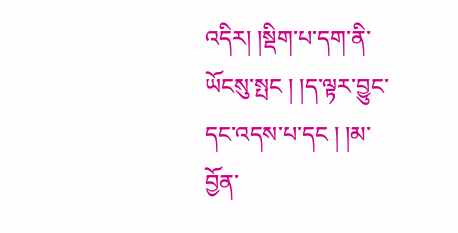འདིར། །སྡིག་པ་དག་ནི་ཡོངསུ་སྤང ། །ད་ལྟར་བྱུང་དང་འདས་པ་དང ། །མ་བྱོན་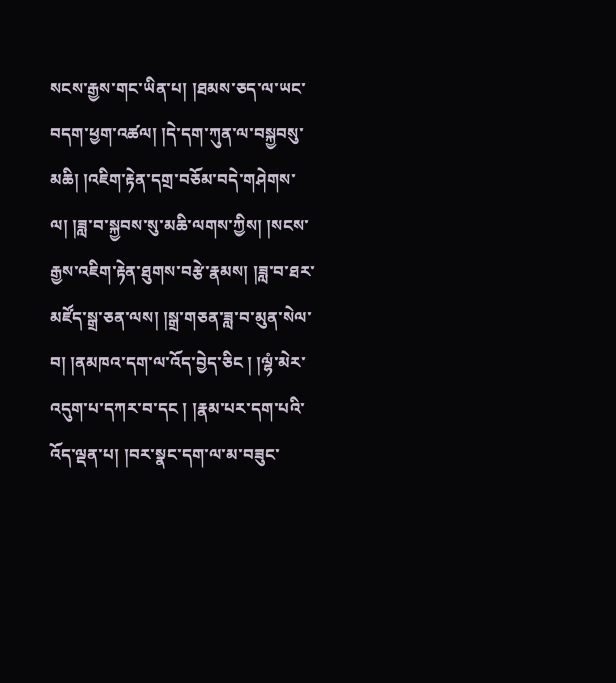སངས་རྒྱས་གང་ཡིན་པ། །ཐམས་ཅད་ལ་ཡང་བདག་ཕྱག་འཚལ། །དེ་དག་ཀུན་ལ་བསྐྱབསུ་མཆི། །འཇིག་རྟེན་དགྲ་བཅོམ་བདེ་གཤེགས་ལ། །ཟླ་བ་སྐྱབས་སུ་མཆི་ལགས་ཀྱིས། །སངས་རྒྱས་འཇིག་རྟེན་ཐུགས་བརྩེ་རྣམས། །ཟླ་བ་ཐར་མཛོད་སྒྲ་ཅན་ལས། །སྒྲ་གཅན་ཟླ་བ་མུན་སེལ་བ། །ནམཁའ་དག་ལ་འོད་བྱེད་ཅིང ། །ལྷཾ་མེར་འདུག་པ་དཀར་བ་དང ། །རྣམ་པར་དག་པའི་འོད་ལྡན་པ། །བར་སྣང་དག་ལ་མ་བཟུང་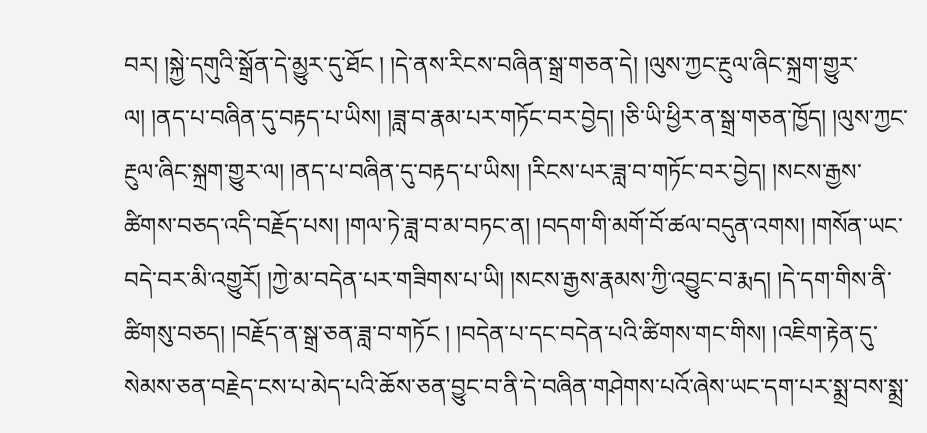བར། །སྐྱེ་དགུའི་སྒྲོན་དེ་མྱུར་དུ་ཐོང ། །དེ་ནས་རིངས་བཞིན་སྒྲ་གཅན་དེ། །ལུས་ཀྱང་རྔུལ་ཞིང་སྐྲག་གྱུར་ལ། །ནད་པ་བཞིན་དུ་བརྟད་པ་ཡིས། །ཟླ་བ་རྣམ་པར་གཏོང་བར་བྱེད། །ཅི་ཡི་ཕྱིར་ན་སྒྲ་གཅན་ཁྱོད། །ལུས་ཀྱང་རྔུལ་ཞིང་སྐྲག་གྱུར་ལ། །ནད་པ་བཞིན་དུ་བརྟད་པ་ཡིས། །རིངས་པར་ཟླ་བ་གཏོང་བར་བྱེད། །སངས་རྒྱས་ཚིགས་བཅད་འདི་བརྗོད་པས། །གལ་ཏེ་ཟླ་བ་མ་བཏང་ན། །བདག་གི་མགོ་བོ་ཚལ་བདུན་འགས། །གསོན་ཡང་བདེ་བར་མི་འགྱུརོ། །ཀྱེ་མ་བདེན་པར་གཟིགས་པ་ཡི། །སངས་རྒྱས་རྣམས་ཀྱི་འབྱུང་བ་རྨད། །དེ་དག་གིས་ནི་ཚིགསུ་བཅད། །བརྗོད་ན་སྒྲ་ཅན་ཟླ་བ་གཏོང ། །བདེན་པ་དང་བདེན་པའི་ཚིགས་གང་གིས། །འཇིག་རྟེན་དུ་སེམས་ཅན་བརྗེད་ངས་པ་མེད་པའི་ཆོས་ཅན་བྱུང་བ་ནི་དེ་བཞིན་གཤེགས་པའོ་ཞེས་ཡང་དག་པར་སྨྲ་བས་སྨྲ་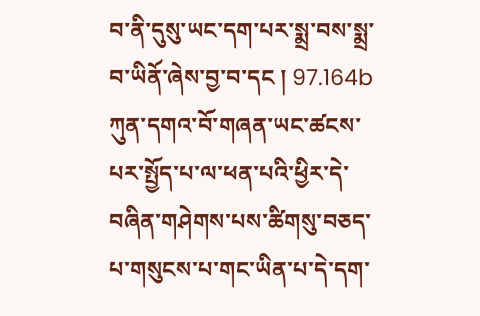བ་ནི་དུསུ་ཡང་དག་པར་སྨྲ་བས་སྨྲ་བ་ཡིནོ་ཞེས་བྱ་བ་དང ། 97.164b ཀུན་དགའ་བོ་གཞན་ཡང་ཚངས་པར་སྤྱོད་པ་ལ་ཕན་པའི་ཕྱིར་དེ་བཞིན་གཤེགས་པས་ཚིགསུ་བཅད་པ་གསུངས་པ་གང་ཡིན་པ་དེ་དག་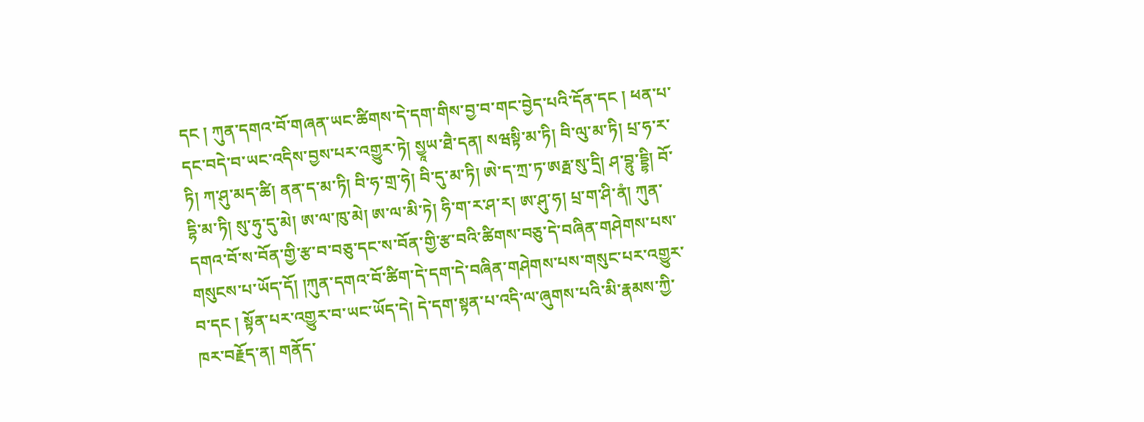དང ། ཀུན་དགའ་བོ་གཞན་ཡང་ཚིགས་དེ་དག་གིས་བྱ་བ་གང་བྱེད་པའི་དོན་དང ། ཕན་པ་དང་བདེ་བ་ཡང་འདིས་བྱས་པར་འགྱུར་ཏེ། སྱཱཡ་ཐཻ་དན། སཝསྟི་མ་ཏི། བི་ལུ་མ་ཏི། པྲ་ཧ་ར་ཏི། ཀ་ཤུ་མད་ཚི། ནན་ད་མ་ཏི། བི་ཧ་གྲ་ཧེ། བི་དུ་མ་ཏི། ཨེ་ད་ཀྲ་ཏ་ཨརྠ་སུ་དྲི། ཤ་བྷུ་དྡྷི། བོ་དྷི་མ་ཏི། སུ་ཧུ་དུ་མེ། ཨ་ལ་ཁུ་མེ། ཨ་ལ་མི་ཏེ། ཧི་ག་ར་ཤ་ར། ཨ་ཤུ་ཧ། པྲ་ག་ཤི་ནཾ། ཀུན་དགའ་བོ་ས་བོན་གྱི་རྩ་བ་བཅུ་དང་ས་བོན་གྱི་རྩ་བའི་ཚིགས་བཅུ་དེ་བཞིན་གཤེགས་པས་གསུངས་པ་ཡོད་དོ། །ཀུན་དགའ་བོ་ཚིག་དེ་དག་དེ་བཞིན་གཤེགས་པས་གསུང་པར་འགྱུར་བ་དང ། སྟོན་པར་འགྱུར་བ་ཡང་ཡོད་དེ། དེ་དག་སྟན་པ་འདི་ལ་ཞུགས་པའི་མི་རྣམས་ཀྱི་ཁར་བརྗོད་ན། གནོད་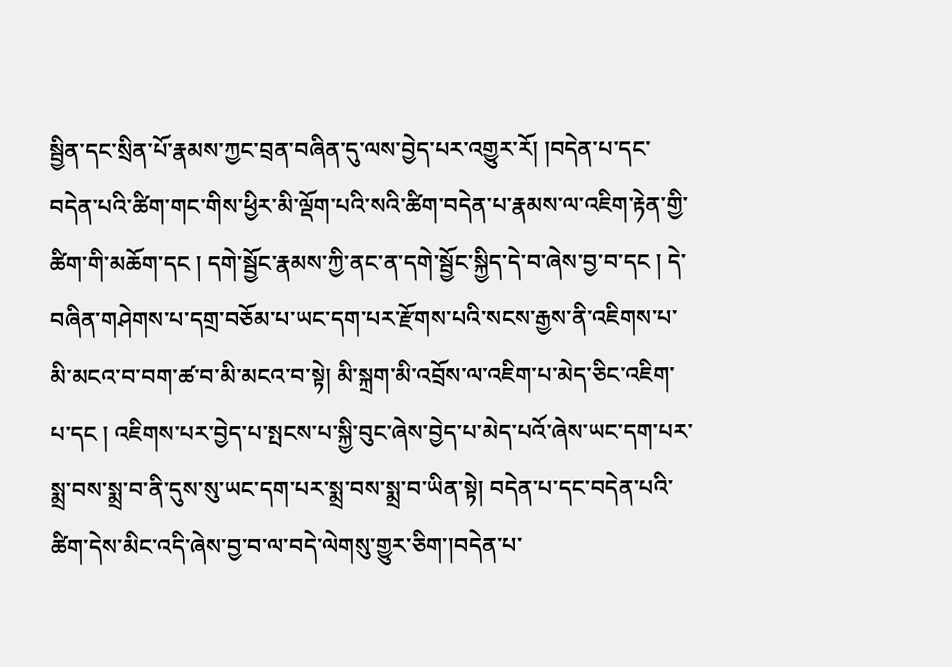སྦྱིན་དང་སྲིན་པོ་རྣམས་ཀྱང་བྲན་བཞིན་དུ་ལས་བྱེད་པར་འགྱུར་རོ། །བདེན་པ་དང་བདེན་པའི་ཚིག་གང་གིས་ཕྱིར་མི་ལྡོག་པའི་སའི་ཚིག་བདེན་པ་རྣམས་ལ་འཇིག་རྟེན་གྱི་ཚིག་གི་མཆོག་དང ། དགེ་སྦྱོང་རྣམས་ཀྱི་ནང་ན་དགེ་སྦྱོང་སྐྱིད་དེ་བ་ཞེས་བྱ་བ་དང ། དེ་བཞིན་གཤེགས་པ་དགྲ་བཅོམ་པ་ཡང་དག་པར་རྫོགས་པའི་སངས་རྒྱས་ནི་འཇིགས་པ་མི་མངའ་བ་བག་ཚ་བ་མི་མངའ་བ་སྟེ། མི་སྐྲག་མི་འབྲོས་ལ་འཇིག་པ་མེད་ཅིང་འཇིག་པ་དང ། འཇིགས་པར་བྱེད་པ་སྤངས་པ་སྐྱི་བུང་ཞེས་བྱེད་པ་མེད་པའོ་ཞེས་ཡང་དག་པར་སྨྲ་བས་སྨྲ་བ་ནི་དུས་སུ་ཡང་དག་པར་སྨྲ་བས་སྨྲ་བ་ཡིན་སྟེ། བདེན་པ་དང་བདེན་པའི་ཚིག་དེས་མིང་འདི་ཞེས་བྱ་བ་ལ་བདེ་ལེགསུ་གྱུར་ཅིག་།བདེན་པ་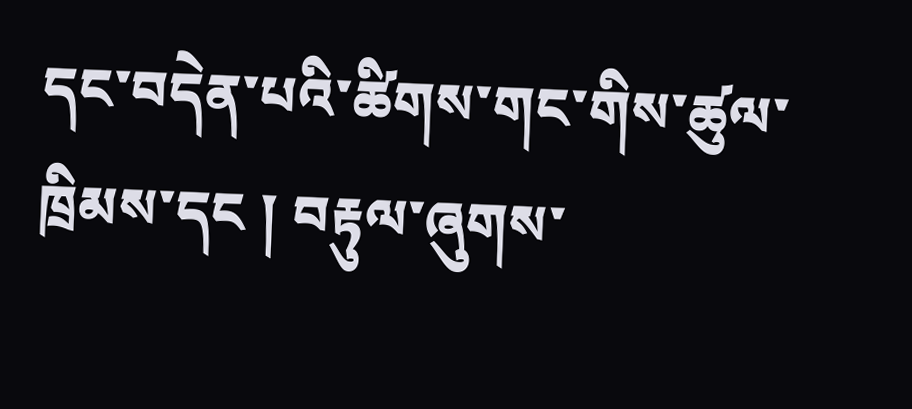དང་བདེན་པའི་ཚིགས་གང་གིས་ཚུལ་ཁྲིམས་དང ། བརྟུལ་ཞུགས་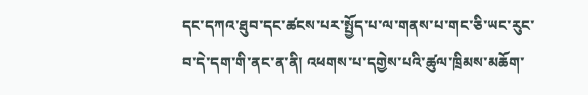དང་དཀའ་ཐུབ་དང་ཚངས་པར་སྤྱོད་པ་ལ་གནས་པ་གང་ཅི་ཡང་རུང་བ་དེ་དག་གི་ནང་ན་ནི། འཕགས་པ་དགྱེས་པའི་ཚུལ་ཁྲིམས་མཆོག་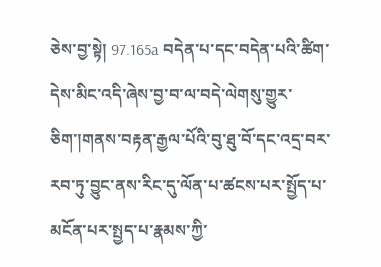ཅེས་བྱ་སྟེ། 97.165a བདེན་པ་དང་བདེན་པའི་ཚིག་དེས་མིང་འདི་ཞེས་བྱ་བ་ལ་བདེ་ལེགསུ་གྱུར་ཅིག་།གནས་བརྟན་རྒྱལ་པོའི་བུ་ཐུ་བོ་དང་འདྲ་བར་རབ་ཏུ་བྱུང་ནས་རིང་དུ་ལོན་པ་ཚངས་པར་སྤྱོད་པ་མངོན་པར་སྤྱད་པ་རྣམས་ཀྱི་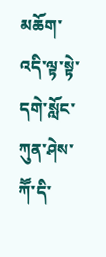མཆོག་འདི་ལྟ་སྟེ་དགེ་སློང་ཀུན་ཤེས་ཀཽ་དི་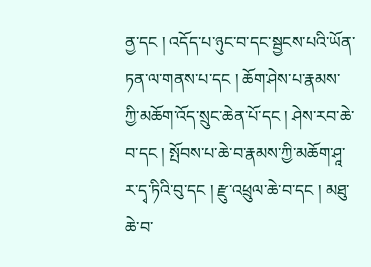ནྱ་དང ། འདོད་པ་ཉུང་བ་དང་སྦྱངས་པའི་ཡོན་ཏན་ལ་གནས་པ་དང ། ཆོག་ཤེས་པ་རྣམས་ཀྱི་མཆོག་འོད་སྲུང་ཆེན་པོ་དང ། ཤེས་རབ་ཆེ་བ་དང ། སྤོབས་པ་ཆེ་བ་རྣམས་ཀྱི་མཆོག་ཤཱ་ར་དྭ་ཏིའི་བུ་དང ། རྫུ་འཕྲུལ་ཆེ་བ་དང ། མཐུ་ཆེ་བ་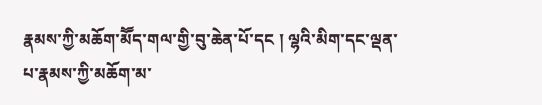རྣམས་ཀྱི་མཆོག་མཽད་གལ་གྱི་བུ་ཆེན་པོ་དང ། ལྷའི་མིག་དང་ལྡན་པ་རྣམས་ཀྱི་མཆོག་མ་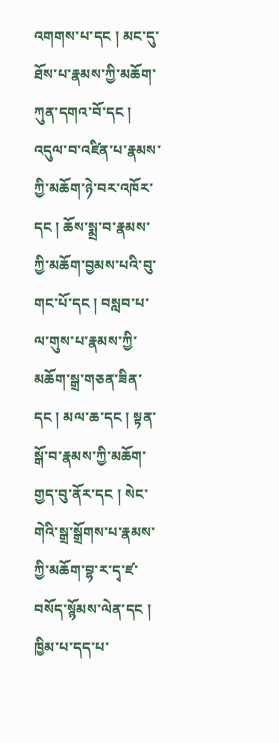འགགས་པ་དང ། མང་དུ་ཐོས་པ་རྣམས་ཀྱི་མཆོག་ཀུན་དགའ་བོ་དང ། འདུལ་བ་འཛིན་པ་རྣམས་ཀྱི་མཆོག་ཉེ་བར་འཁོར་དང ། ཆོས་སྨྲ་བ་རྣམས་ཀྱི་མཆོག་བྱམས་པའི་བུ་གང་པོ་དང ། བསླབ་པ་ལ་གུས་པ་རྣམས་ཀྱི་མཆོག་སྒྲ་གཅན་ཟིན་དང ། མལ་ཆ་དང ། སྟན་སྒོ་བ་རྣམས་ཀྱི་མཆོག་གྱད་བུ་ནོར་དང ། སེང་གེའི་སྒྲ་སྒྲོགས་པ་རྣམས་ཀྱི་མཆོག་བྷ་ར་དྭ་ཛ་བསོད་སྙོམས་ལེན་དང ། ཁྱིམ་པ་དད་པ་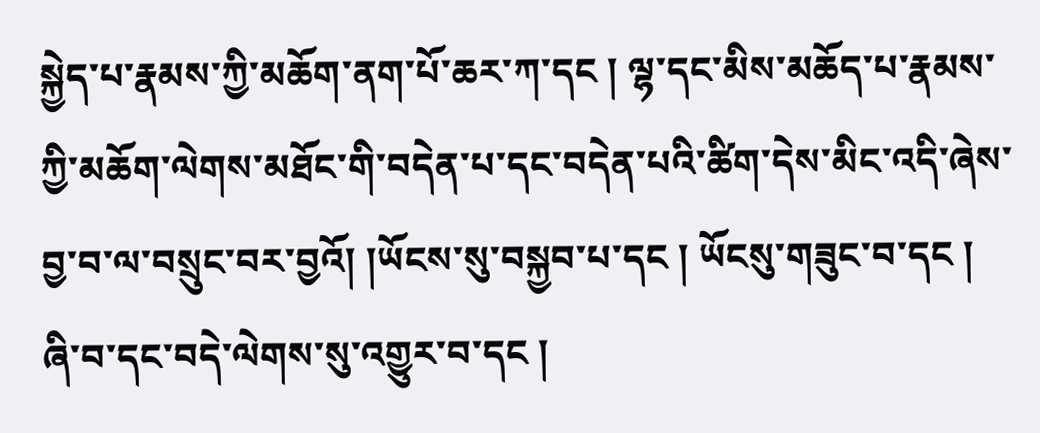སྐྱེད་པ་རྣམས་ཀྱི་མཆོག་ནག་པོ་ཆར་ཀ་དང ། ལྷ་དང་མིས་མཆོད་པ་རྣམས་ཀྱི་མཆོག་ལེགས་མཐོང་གི་བདེན་པ་དང་བདེན་པའི་ཚིག་དེས་མིང་འདི་ཞེས་བྱ་བ་ལ་བསྲུང་བར་བྱའོ། །ཡོངས་སུ་བསྐྱབ་པ་དང ། ཡོངསུ་གཟུང་བ་དང ། ཞི་བ་དང་བདེ་ལེགས་སུ་འགྱུར་བ་དང །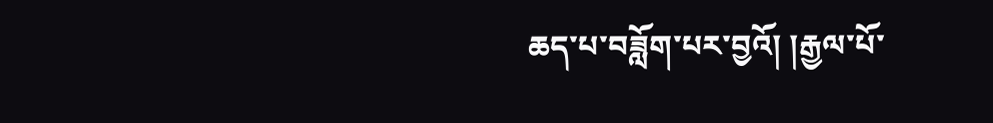ཆད་པ་བཟློག་པར་བྱའོ། །རྒྱལ་པོ་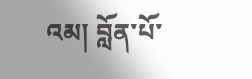འམ། བློན་པོ་